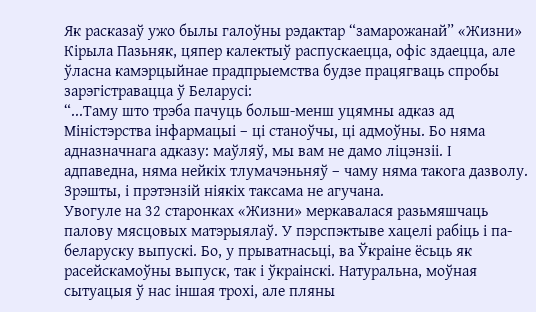Як расказаў ужо былы галоўны рэдактар “замарожанай” «Жизни» Кірыла Пазьняк, цяпер калектыў распускаецца, офіс здаецца, але ўласна камэрцыйнае прадпрыемства будзе працягваць спробы зарэгістравацца ў Беларусі:
“...Таму што трэба пачуць больш-менш уцямны адказ ад Міністэрства інфармацыі – ці станоўчы, ці адмоўны. Бо няма адназначнага адказу: маўляў, мы вам не дамо ліцэнзіі. І адпаведна, няма нейкіх тлумачэньняў – чаму няма такога дазволу. Зрэшты, і прэтэнзій ніякіх таксама не агучана.
Увогуле на 32 старонках «Жизни» меркавалася разьмяшчаць палову мясцовых матэрыялаў. У пэрспэктыве хацелі рабіць і па-беларуску выпускі. Бо, у прыватнасьці, ва Ўкраіне ёсьць як расейскамоўны выпуск, так і ўкраінскі. Натуральна, моўная сытуацыя ў нас іншая трохі, але пляны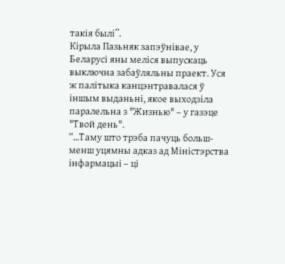такія былі”.
Кірыла Пазьняк запэўнівае, у Беларусі яны меліся выпускаць выключна забаўляльны праект. Уся ж палітыка канцэнтравалася ў іншым выданьні, якое выходзіла паралельна з "Жизнью" – у газэце "Твой день".
“...Таму што трэба пачуць больш-менш уцямны адказ ад Міністэрства інфармацыі – ці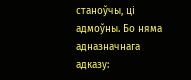станоўчы, ці адмоўны. Бо няма адназначнага адказу: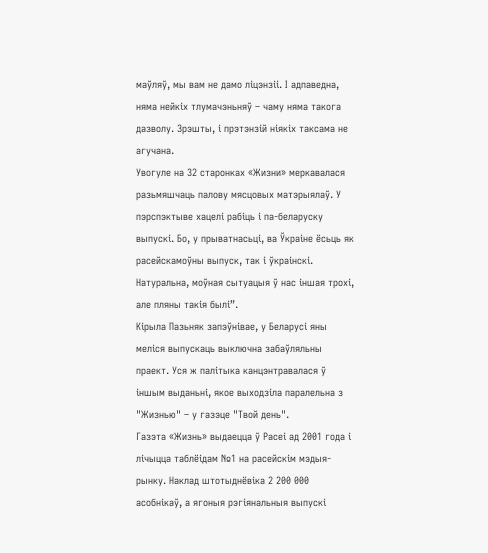маўляў, мы вам не дамо ліцэнзіі. І адпаведна, няма нейкіх тлумачэньняў – чаму няма такога дазволу. Зрэшты, і прэтэнзій ніякіх таксама не агучана.
Увогуле на 32 старонках «Жизни» меркавалася разьмяшчаць палову мясцовых матэрыялаў. У пэрспэктыве хацелі рабіць і па-беларуску выпускі. Бо, у прыватнасьці, ва Ўкраіне ёсьць як расейскамоўны выпуск, так і ўкраінскі. Натуральна, моўная сытуацыя ў нас іншая трохі, але пляны такія былі”.
Кірыла Пазьняк запэўнівае, у Беларусі яны меліся выпускаць выключна забаўляльны праект. Уся ж палітыка канцэнтравалася ў іншым выданьні, якое выходзіла паралельна з "Жизнью" – у газэце "Твой день".
Газэта «Жизнь» выдаецца ў Расеі ад 2001 года і лічыцца таблёідам №1 на расейскім мэдыя-рынку. Наклад штотыднёвіка 2 200 000 асобнікаў, а ягоныя рэгіянальныя выпускі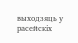выходзяць у расейскіх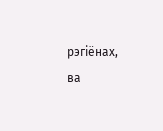рэгіёнах, ва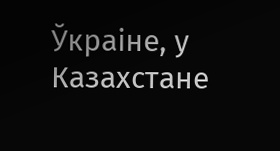Ўкраіне, у Казахстане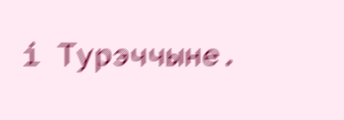і Турэччыне.